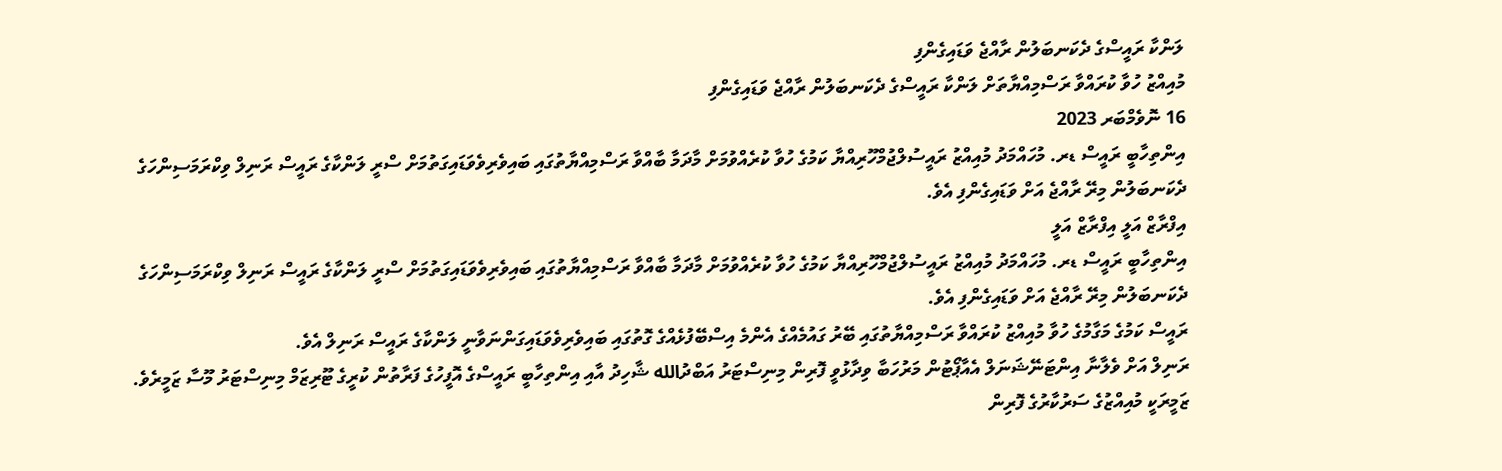ލަންކާ ރައީސްގެ ދެކަނބަލުން ރާއްޖެ ވަޑައިގެންފި
މުއިއްޒު ހުވާ ކުރައްވާ ރަސްމިއްޔާތަށް ލަންކާ ރައީސްގެ ދެކަނބަލުން ރާއްޖެ ވަޑައިގެންފި
16 ނޮވެމްބަރ 2023
އިންތިހާބީ ރައީސް ޑރ. މުހައްމަދު މުއިއްޒު ރައީސުލްޖުމްހޫރިއްޔާ ކަމުގެ ހުވާ ކުރެއްވުމަށް މާދަމާ ބާއްވާ ރަސްމިއްޔާތުގައި ބައިވެރިވެވަޑައިގަތުމަށް ސްރީ ލަންކާގެ ރައީސް ރަނިލް ވިކްރަމަސިންހަގެ ދެކަނބަލުން މިރޭ ރާއްޖެ އަށް ވަޑައިގެންފި އެވެ.
އިފްރާޒް އަލީ އިފްރާޒް އަލީ
އިންތިހާބީ ރައީސް ޑރ. މުހައްމަދު މުއިއްޒު ރައީސުލްޖުމްހޫރިއްޔާ ކަމުގެ ހުވާ ކުރެއްވުމަށް މާދަމާ ބާއްވާ ރަސްމިއްޔާތުގައި ބައިވެރިވެވަޑައިގަތުމަށް ސްރީ ލަންކާގެ ރައީސް ރަނިލް ވިކްރަމަސިންހަގެ ދެކަނބަލުން މިރޭ ރާއްޖެ އަށް ވަޑައިގެންފި އެވެ.
ރައީސް ކަމުގެ މަގާމުގެ ހުވާ މުއިއްޒު ކުރައްވާ ރަސްމިއްޔާތުގައި ބޭރު ގައުމެއްގެ އެންމެ އިސްބޭފުޅެއްގެ ގޮތުގައި ބައިވެރިވެވަޑައިގަންނަވާނީ ލަންކާގެ ރައީސް ރަނިލް އެވެ.
ރަނިލް އަށް ވެލާނާ އިންޓަނޭޝަނަލް އެއާޕޯޓުން މަރުހަބާ ވިދާޅުވީ ފޮރިން މިނިސްޓަރު އަބްދުالله ޝާހިދު އާއި އިންތިހާބީ ރައީސްގެ އޮފީހުގެ ފަރާތުން ކުރީގެ ޓޫރިޒަމް މިނިސްޓަރު މޫސާ ޒަމީރެވެ.
ޒަމީރަކީ މުއިއްޒުގެ ސަރުކާރުގެ ފޮރިން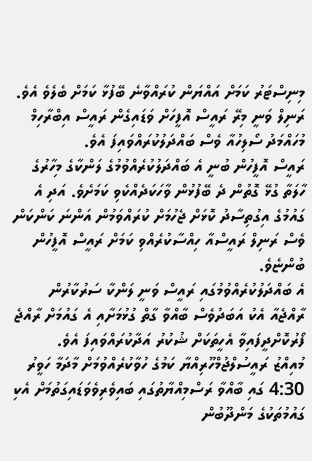މިނިސްޓަރު ކަމަށް އައްޔަން ކުރައްވާނެ ބޭފުޅާ ކަމަށް ބެލެވެ އެވެ.
ރަނިލް ވަނީ މިރޭ ރައީސް އޮފީހަށް ވަޑައިގެން ރައީސް އިބްރާހިމް މުހައްމަދު ސޯލިހުއާ ވެސް ބައްދަލުކުރައްވައިފަ އެވެ.
ރައީސް އޮފީހުން ބުނީ އެ ބައްދަލުކުރެއްވުމުގެ ލަންކާގެ މިހާރުގެ ހާލަތާ ގުޅޭ ގޮތުން ދެ ބޭފުޅުން ވާހަކަދެއްކެވި ކަމަށެވެ. އަދި އެ ގައުމުގެ އިގުތިސާދު ކޮޅަށް ޖެހުމަށް ކުރައްވަމުން އަންނަ ކަންކަން ވެސް ރަނިލް ރައީސްއާ ހިއްސާކުރެއްވި ކަމަށް ރައީސް އޮފީހުން ބުންޏެވެ.
އެ ބައްދަލުކުރެއްވުމުގައި ރައީސް ވަނީ ލަންކާ ސަރުކާރުން ރާއްޖެއާ އެކު އަބަދުވެސް ބާއްވާ ގާތް ގުޅުމަށާއި އެ ގައުމަށް ރާއްޖެ ފޯރުކޮށްދީފައިވާ އެހީތަކަށް ޝުކުރު އަދާކުރައްވައިފަ އެވެ.
މުއިއްޒު ރައީސުލްޖުމްހޫރިއްޔާ ކަމުގެ ހުވާކުރެއްވުމަށް މާދަމާ ހަވީރު 4:30 ގައި ބާއްވާ ރަސްމިއްޔާތުގައި ބައިވެރިވެވަޑައިގަތުމަށް އެކި ގައުމުތަކުގެ މަންދޫބުން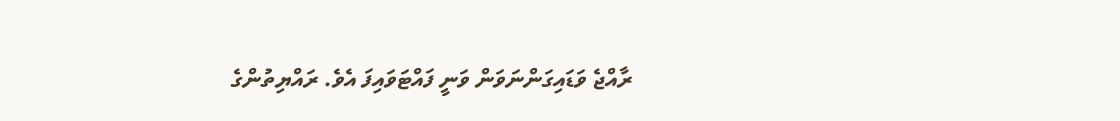ރާއްޖެ ވަޑައިގަންނަވަން ވަނީ ފައްޓަވައިފަ އެވެ. ރައްޔިތުންގެ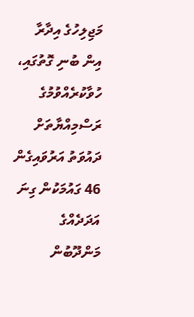މަޖިލިހުގެ އިދާރާ އިން ބުނި ގޮތުގައި، ހުވާކުރެއްވުމުގެ ރަސްމިއްޔާތަށް ދައުވަތު އަރުވައިގެން 46 ގައުމަކުން ގިނަ އަދަދެއްގެ މަންދޫބުން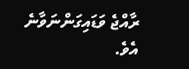ރާއްޖެ ވަޑައިގަންނަވާނެ އެވެ.